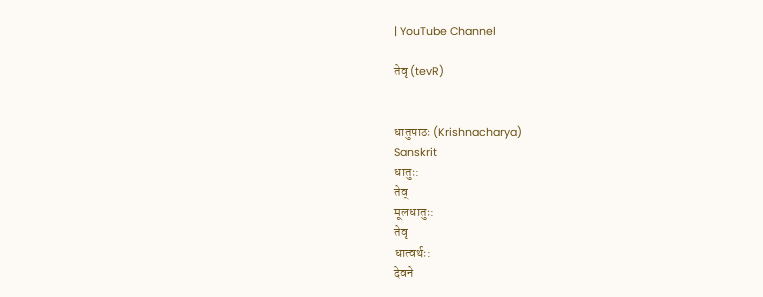| YouTube Channel

तेवृ (tevR)


धातुपाठः (Krishnacharya)
Sanskrit
धातुः:
तेव्
मूलधातुः:
तेवृ
धात्वर्थः:
देवने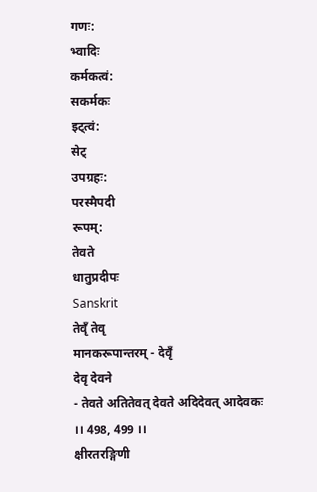गणः:
भ्वादिः
कर्मकत्वं:
सकर्मकः
इट्त्वं:
सेट्
उपग्रहः:
परस्मैपदी
रूपम्:
तेवते
धातुप्रदीपः
Sanskrit
तेवृँ तेवृ
मानकरूपान्तरम् - देवृँ
देवृ देवने
- तेवते अतितेवत् देवते अदिदेवत् आदेवकः ।। 498, 499 ।।
क्षीरतरङ्गिणी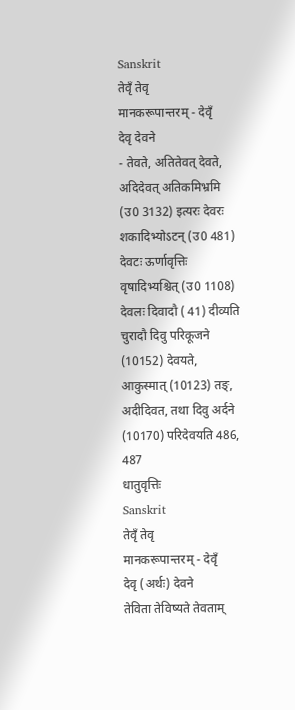Sanskrit
तेवृँ तेवृ
मानकरूपान्तरम् - देवृँ
देवृ देवने
- तेवते, अतितेवत् देवते, अदिदेवत् अतिकमिभ्रमि (उ0 3132) इत्यरः देवरः शकादिभ्योऽटन् (उ0 481) देवटः ऊर्णावृत्तिः वृषादिभ्यश्चित् (उ0 1108) देवलः दिवादौ ( 41) दीव्यति चुरादौ दिवु परिकूजने (10152) देवयते, आकुस्मात् (10123) तङ्, अदीदिवत, तथा दिवु अर्दने (10170) परिदेवयति 486, 487
धातुवृत्तिः
Sanskrit
तेवृँ तेवृ
मानकरूपान्तरम् - देवृँ
देवृ (अर्थः) देवने
तेविता तेविष्यते तेवताम्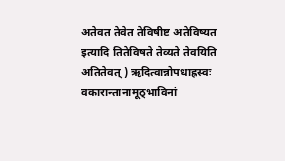अतेवत तेवेत तेविषीष्ट अतेविष्यत इत्यादि तितेविषते तेव्यते तेवयिति अतितेवत् ) ऋदित्वान्नोपधाह्रस्वः वकारान्तानामूठ्भाविनां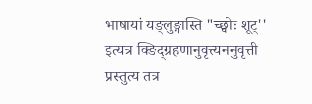भाषायां यङ्लुङ्गास्ति "च्छ्वोः शूट्'' इत्यत्र क्ङिद्ग्रहणानुवृत्त्यननुवृत्ती प्रस्तुत्य तत्र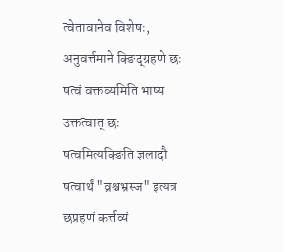त्वेतावानेव विशेषः, अनुवर्त्तमाने क्ङिद्ग्रहणे छः षत्वं वक्तव्यमिति भाष्य उक्तत्वात् छः षत्वमित्यक्ङिति ज्ञलादौ षत्वार्थं "व्रश्चभ्रस्ज" इत्यत्र छप्रहणं कर्त्तव्यं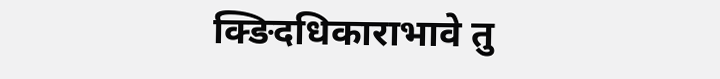क्ङिदधिकाराभावे तु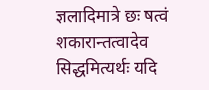ज्ञलादिमात्रे छः षत्वं शकारान्तत्वादेव सिद्धमित्यर्थः यदि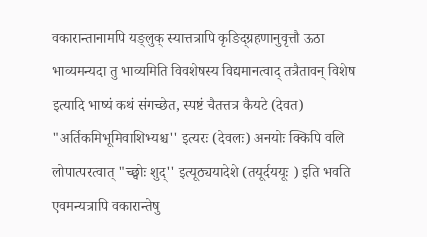वकारान्तानामपि यङ्लुक् स्यात्तत्रापि कृङिद्ग्रहणानुवृत्तौ ऊठा भाव्यमन्यदा तु भाव्यमिति विवशेषस्य विद्यमानत्वाद् तत्रैतावन् विशेष इत्यादि भाष्यं कथं संगच्छेत, स्पष्टं चैतत्तत्र कैयटे (देवत) "अर्तिकमिभूमिवाशिभ्यश्च'' इत्यरः (देवलः) अनयोः क्किपि वलि लोपात्परत्वात् "च्छ्वोः शुद्'' इत्यूठ्ययादेशे (तयूर्दययूः ) इति भवति एवमन्यत्रापि वकारान्तेषु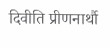दिवीति प्रीणनार्थौ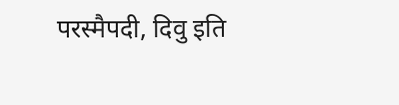परस्मैपदी, दिवु इति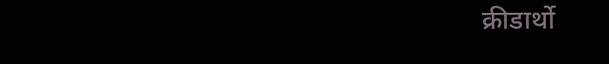क्रीडार्थो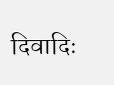दिवादिः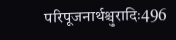परिपूजनार्थश्चुरादिः496